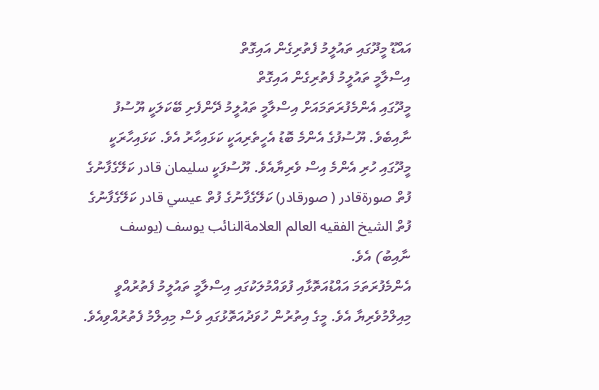އައްޑޫ މީދޫގައި ތައުލީމު ފެތުރިގެން އައިގޮތް
އިސްލާމީ ތައުލީމު ފެތުރިގެން އައިގޮތް
މީދޫގައި އެންމެފުރަތަމައަށް އިސްލާމީ ތައުލީމު ދޭންފެށި ބޭކަލަކީ ޔޫސުފު ނާއިބެވެ. ޔޫސުފުގެ އެންމެ ބޮޑު އެހީތެރިއަކީ ކަޅައިހާރު އެވެ. ކަޅައިހާރަކީ މީދޫގައި ހުރި އެންމެ އިސް ވެރިޔާއެވެ. ޔޫސުފަކީ سليمان قادر ކަލޭގެފާނުގެ ފުތް صورةقادر ( صورقادر) ކަލޭގެފާނުގެ ފުތް عيسي قادر ކަލޭގެފާނުގެ ފުތް الشيخ الفقيه العالم العلامةالنائب يوسف (يوسف ނާއިބު) އެވެ.
އެންމެފުރަތަމަ އައްޑުއަތޮޅާއި ފުވައްމުލަކުގައި އިސްލާމީ ތައުލީމު ފެތުރުއްވީ މިއިލްމުވެރިޔާ އެވެ. މީގެ އިތުރުން ހުވަދުއަތޮޅުގައި ވެސް މިއިލްމު ފެތުރުއްވިއެވެ.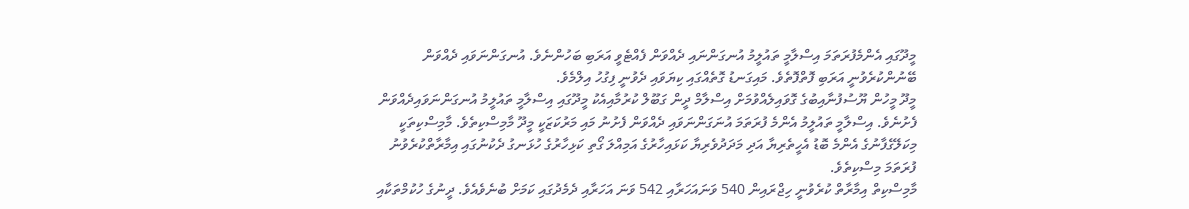މީދޫގައި އެންމެފުރަތަމަ އިސްލާމީ ތައުލީމު އުނގަންނައި ދެއްވަން ފެއްޓެވީ އަރަބި ބަހުންނެވެ. އުނގަންނަވައި ދެއްވަން ބޭނުންކުރެވުނީ އަރަބި ފޮތްފޮތެވެ. މައިގަނޑު ގޮތެއްގައި ކިޔަވައި ދެވުނީ ފިގުހު އިލްމެވެ.
މީދޫ މީހުން ޔޫސުފުނާއިބުގެ ގޮވައިލެއްވުމަށް އިސްލާމް ދީން ގަބޫލް ކުރުމާއިއެކު މީދޫގައި އިސްލާމީ ތައުލީމު އުނގަންނަވައިދެއްވަން ފެށުނެވެ. އިސްލާމީ ތައުލީމު އެންމެ ފުރަތަމަ އުނަގަންނަވައި ދެއްވަން ފެށުނު މައި މަރުކަޒަކީ މީދޫ މާމިސްކިތެވެ. މާމިސްކިތަކީ މިކަލޭގެފާނުގެ އެންމެ ބޮޑު އެހީތެރިޔާ އަދި މަދަދުވެރިޔާ ކަޅައިހާރުގެ އަމިއްލަ ގޯތި ކަޅިހާރުގެ ހުޅަނގު ދެކުނުގައި އިމާރާތްކުރެވުނު ފުރަތަމަ މިސްކިތެވެ.
މާމިސްކިތް އިމާރާތް ކުރެވުނީ ހިޖްރައިން 540 ވަނައަހަރާއި 542 ވަނަ އަހަރާއި ދެމެދުގައި ކަމަށް ބުނެވެއެވެ. ދީނުގެ ހުކުމްތަކާއި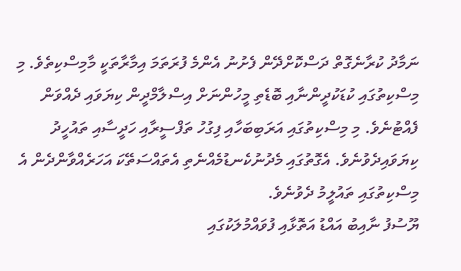ނަމާދު ކުރާނެގޮތް ދަސްކޮށްދޭން ފެށުނު އެންމެ ފުރަތަމަ އިމާރާތަކީ މާމިސްކިތެވެ. މި މިސްކިތުގައި ކުޑަކުދީންނާއި ބޮޑެތި މީހުންނަށް އިސްލާމްދީން ކިޔަވައި ދެއްވަން ފެއްޓުނެވެ. މި މިސްކިތުގައި އަރަބިބަހާއި ފިގުހު ތަފްސީރާއި ހަދީސާއި ތައުހީދު ކިޔަވައިދެވުނެވެ. އެގޮތުގައި މެދުނުކެނޑުމެއްނެތި އެތައްސަތޭކަ އަހަރެއްވާންދެން އެ މިސްކިތުގައި ތައުލީމު ދެވުނެވެ.
ޔޫސުފު ނާއިބު އައްޑު އަތޮޅާއި ފުވައްމުލަކުގައި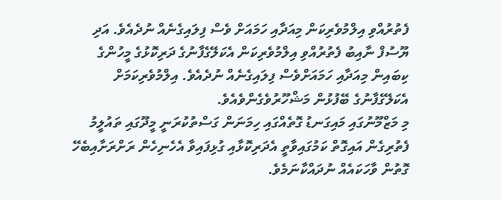ފެތުރުއްވި އިލްމުވެރިކަން މިއަދާއި ހަމައަށް ވެސް ފިލައިގެނެއް ނުދެއެވެ. އަދި ޔޫސުފް ނާއިބު ފެތުރުއްވި އިލްމުވެރިކަން އެކަލޭގެފާނުގެ ދަރިކޮޅުގެ މީހުންގެ ކިބައިން މިއަދާއި ހަމައަށްވެސް ފިލައިގެނެއް ނުދެއެވެ. އިލްމުވެރިކަމަށް އެކަލޭގެފާނުގެ ބޭފުޅުން މަޝްހޫރުވެގެންވެއެވެ.
މި މަޒްމޫނުގައި މައިގަނޑު ގޮތެއްގައި ހިމަނަން ގަސްތުކުރަނީ މީދޫގައި ތައުލީމު ފެތުރިގެން އައިގޮތް ކަމުގައިވާތީ އެދަރިކޮޅާއި ގުޅިފައިވާ އެހެނިހެން ރަށްރަށާއިބެހޭ ގޮތުން ވާހަކައެއް ނުދައްކާނަމެވެ.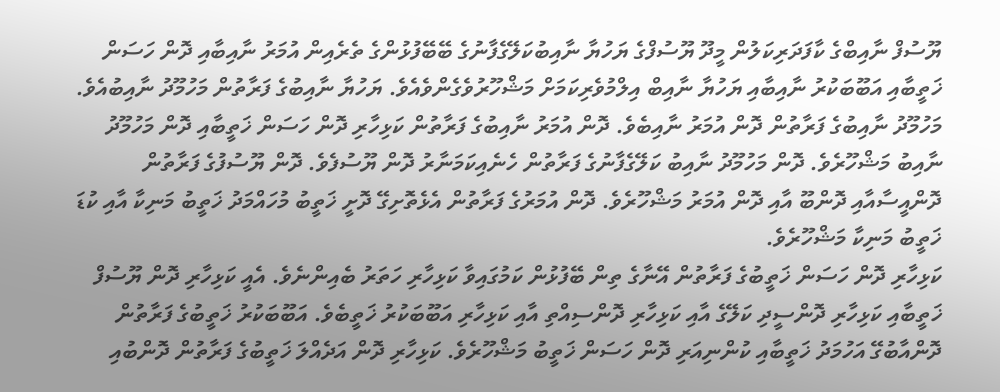ޔޫސުފް ނާއިބްގެ ކާފަދަރިކަލުން މީދޫ ޔޫސުފްގެ ޔަހުޔާ ނާއިބުކަލޭގެފާނުގެ ބޭބޭފުޅުންގެ ތެރެއިން އުމަރު ނާއިބާއި ދޮން ހަސަން ޚަތީބާއި އަބޫބަކުރު ނާއިބާއި ޔަހުޔާ ނާއިބް އިލްމުވެރިކަމަށް މަޝްހޫރުވެގެންވެއެވެ. ޔަހުޔާ ނާއިބުގެ ފަރާތުން މަހުމޫދު ނާއިބުއެވެ. މަހުމޫދު ނާއިބުގެ ފަރާތުން ދޮން އުމަރު ނާއިބެވެ. ދޮން އުމަރު ނާއިބުގެ ފަރާތުން ކަޅިހާރި ދޮން ހަސަން ޚަތީބާއި ދޮން މަހުމޫދު ނާއިބު މަޝްހޫރެވެ. ދޮން މަހުމޫދު ނާއިބު ކަލޭގެފާނުގެ ފަރާތުން ހެނެއިކަމަނާރު ދޮން ޔޫސުފެވެ. ދޮން ޔޫސުފުގެ ފަރާތުން ދޮންއީސާއާއި ދޮންބޫ އާއި ދޮން އުމަރު މަޝްހޫރެވެ. ދޮން އުމަރުގެ ފަރާތުން އެޅެތޮށިގޭ ދޮށީ ޚަތީބު މުހައްމަދު ޚަތީބު މަނިކާ އާއި ކުޑަ ޚަތީބު މަނިކާ މަޝްހޫރެވެ.
ކަޅިހާރި ދޮން ހަސަން ޚަތީބުގެ ފަރާތުން އޭނާގެ ތިން ބޭފުޅުން ކަމުގައިވާ ކަޅިހާރި ހަތަރު ބެއިންނެވެ. އެއީ ކަޅިހާރި ދޮން ޔޫސުފް ޚަތީބާއި ކަޅިހާރި ދޮންސީދި ކަލޭގެ އާއި ކަޅިހާރި ދޮންސިއްތި އާއި ކަޅިހާރި އަބޫބަކުރު ޚަތީބެވެ. އަބޫބަކުރު ޚަތީބުގެ ފަރާތުން ދޮންއާބުގޭ އަހުމަދު ޚަތީބާއި ކުންނިއަރި ދޮން ހަސަން ޚަތީބު މަޝްހޫރެވެ. ކަޅިހާރި ދޮން އަދެއްލަ ޚަތީބުގެ ފަރާތުން ދޮންބުއި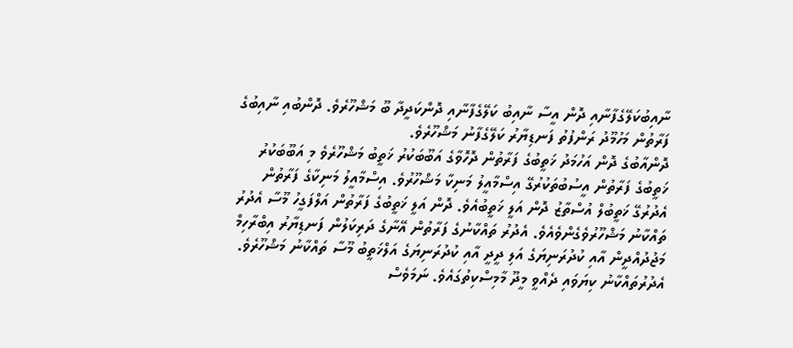ނާއިބުކަލޭގެފާނާއި ދޮން އީސާ ނާއިބު ކަލޭގެފާނާއި ދޮންކަދީދާ ބޫ މަޝްހޫރެވެ. ދޮންބުއި ނާއިބުގެ ފަރާތުން މަހުމޫދު ރަންފުތު ފަނޑިޔާރު ކަލޭގެފާނު މަޝްހޫރެވެ.
ދޮންއާބުގެ ދޮން އަހުމަދު ޚަތީބުގެ ފަރާތުން ދޮހޮވާގެ އަބޫބަކުރު ޚަތީބު މަޝްހޫރެވެ މި އަބޫބަކުރު ޚަތީބުގެ ފަރާތުން އީސުބުތަކުރުގޭ އިސްމާއީލު މަނިކާ މަޝްހޫރުވެ. އިސްމާއީލު މަނިކާގެ ފަރާތުން އެދުރުގޭ ޚަތީބުލް އުސްތާޒު ދޮން އަލީ ޚަތީބުއެވެ. ދޮން އަލީ ޚަތީބުގެ ފަރާތުން އަލްފަގީހު މޫސާ އެދުރު ތައްކާނު މަޝްހޫރުވެގެންވެއެވެ. އެދުރު ތައްކާނުގެ ފަރާތުން އޭނާގެ ދަރިކަލުން ފަނޑިޔާރު އިބްރާހިމް މަޖުދުއްދީން އާއި ކުދުރަނިޔަގެ އަލި ދީދީ އާއި ކުދުރަނިޔަގެ އަލްޚަތީބު މޫސާ ތައްކާނު މަޝްހޫރެވެ.
އެދުރުތައްކާނު ކިޔަވައި ދެއްވީ މީދޫ މާމިސްކިތުގައެވެ. ނަމަވެސް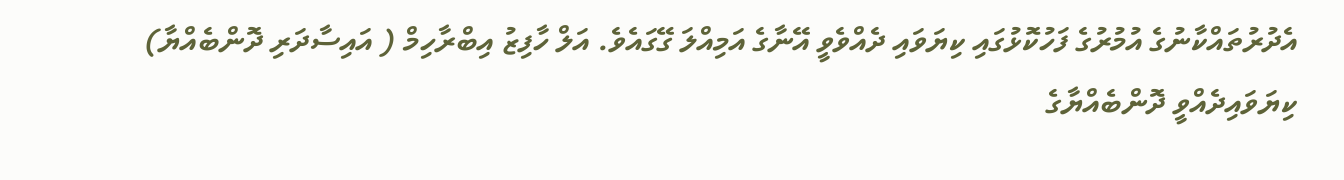އެދުރުތައްކާނުގެ އުމުރުގެ ފަހުކޮޅުގައި ކިޔަވައި ދެއްވެވީ އޭނާގެ އަމިއްލަ ގޭގައެވެ. އަލް ހާފިޒު އިބްރާހިމް ( އައިސާދަރި ދޮންބެއްޔާ) ކިޔަވައިދެއްވީ ދޮންބެއްޔާގެ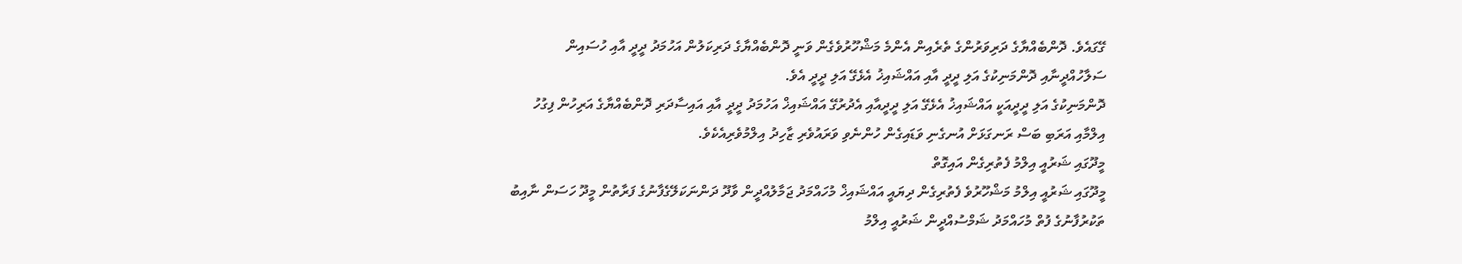ގޭގައެވެ. ދޮންބެއްޔާގެ ދަރިވަރުންގެ ތެރެއިން އެންމެ މަޝްހޫރުވެގެން ވަނީ ދޮންބެއްޔާގެ ދަރިކަލުން އަހުމަދު ދީދީ އާއި ހުސައިން ސަލާހުއްދީނާއި ދޮންމަނިކުގެ އަލި ދީދީ އާއި އައްޝައިޚު އެޅެގޭ އަލި ދީދީ އެވެ.
ދޮންމަނިކުގެ އަލި ދީދީއަކީ އައްޝައިޚު އެޅެގޭ އަލި ދީދީއާއި އެދުރުގޭ އައްޝައިޚް އަހުމަދު ދީދީ އާއި އައިސާދަރި ދޮންބެއްޔާގެ އަރިހުން ފިގުހު އިލްމާއި އަރަބި ބަސް ރަނގަޅަށް އުނގެނި ވަޑައިގެން ހުންނެވި ވަރައުވެރި ޒާހިދު އިލްމުވެރިއެކެވެ.
މީދޫގައި ޝަރުއީ އިލްމު ފެތުރިގެން އައިގޮތް
މީދޫގައި ޝަރުއީ އިލްމު މަޝްހޫރުވެ ފެތުރިގެން ދިޔައީ އައްޝައިޚް މުހައްމަދު ޖަމާލުއްދީން ވާދޫ ދަންނަކަލޭގެފާނުގެ ފަރާތުން މީދޫ ހަސަން ނާއިބު ތަކުރުފާނުގެ ފުތް މުހައްމަދު ޝަމްސުއްދީން ޝަރުއީ އިލްމު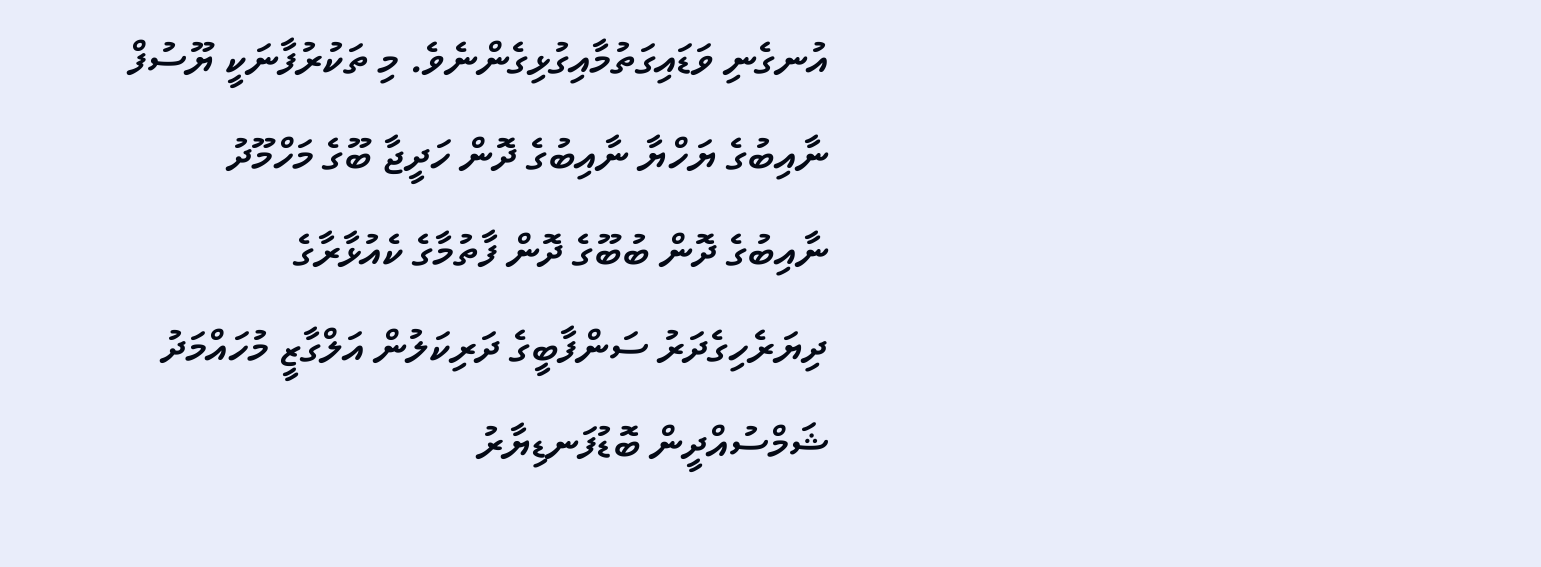އުނގެނި ވަޑައިގަތުމާއިގުޅިގެންނެވެ. މި ތަކުރުފާނަކީ ޔޫސުފް ނާއިބުގެ ޔަހްޔާ ނާއިބުގެ ދޮން ހަދީޖާ ބޫގެ މަހްމޫދު ނާއިބުގެ ދޮން ބުބޫގެ ދޮން ފާތުމާގެ ކެއުޅާރާގެ ދިޔަރެހިގެދަރު ސަންފާބީގެ ދަރިކަލުން އަލްގާޒީ މުހައްމަދު ޝަމްސުއްދީން ބޮޑުފަނޑިޔާރު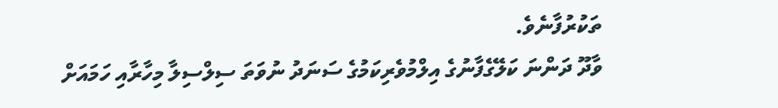ތަކުރުފާނެވެ.
ވާދޫ ދަންނަ ކަލޭގެފާނުގެ އިލްމުވެރިކަމުގެ ސަނަދު ނުވަތަ ސިލްސިލާ މިހާރާއި ހަމައަށް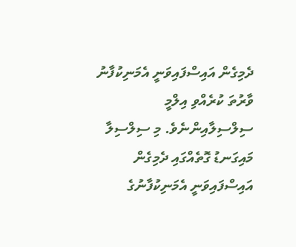ދެމިގެން އައިސްފައިވަނީ އެމަނިކުފާނު ވާރުތަ ކުރެއްވި އިލްމީ ސިލްސިލާއިންނެވެ. މި ސިލްސިލާ މައިގަނޑު ގޮތެއްގައި ދެމިގެން އައިސްފައިވަނީ އެމަނިކުފާނުގެ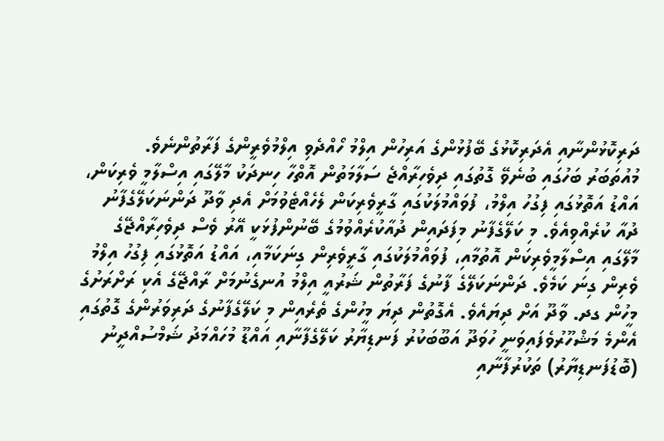ދަރިކޮޅުންނާއި އެދަރިކޮޅުގެ ބޭފުޅުންގެ އަރިހުން އިލްމު ހޯއްދެވި އިލްމުވެރީންގެ ފަރާތުންނެވެ.
މުއުތަބަރު ބަހުގައި ބުނެވޭ ގޮތުގައި ދިވެހިރާއްޖެ ސަލާމަތުން އޮތްހާ ހިނދަކު މާލޭގައި އިސްލާމީ ވެރިކަން، އައްޑު އަތޮޅުގައި ފިގުހު އިލްމު، ފުވައްމުލަކުގައި ގާރީވެރިކަން ލެހެއްޓެވުމަށް އެދި ވާދޫ ދަންނަކަލޭގެފާނު ދުއާ ކުރެއްވިއެވެ. މި ކަލޭގެފާނު މިފަދައިން ދުއާކުރެއްވުމުގެ ބޭނުންފުޅަކީ އޭރު ވެސް ދިވެހިރާއްޖޭގެ މާލޭގައި އިސްލާމީވެރިކަން އޮތުމާއި، ފުވައްމުލަކުގައި ގާރީވެރިން ގިނަކަމާއި، އައްޑު އަތޮޅުގައި ފިގުހު އިލްމު ވެރިން ގިނަ ކަމެވެ. ދަންނަކަލޭގެ ފާނުގެ ފަރާތުން ޝަރުއީ އިލްމު އުނގެނުމަށް ރާއްޖޭގެ އެކި ރަށްރަށުގެ މީހުން ގދ. ވާދޫ އަށް ދިޔައެވެ. އެގޮތުން ދިޔަ މީހުންގެ ތެރެއިން މި ކަލޭގެފާނުގެ ދަރިވަރުންގެ ގޮތުގައި އެންމެ މަޝްހޫރުވެފައިވަނީ ހުވަދޫ އަބޫބަކުރު ފަނޑިޔާރު ކަލޭގެފާނާއި އައްޑޫ މުހައްމަދު ޝަމްސުއްދީނު (ބޮޑުފަނޑިޔާރު) ތަކުރުފާނާއި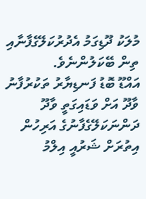މުލަކު ދޫޑިގަމު އެދުރުކަލޭގެފާނާއި ތިން ބޭކަލުންނެވެ.
އައްޑޫ ބޮޑު ފަނޑިޔާރު ތަކުރުފާނު ވާދޫ އަށް ވަޑައިގަތީ ވާދޫ ދަންނަކަލޭގެފާނުގެ އަރިހުން އިތުރަށް ޝަރުއީ އިލްމު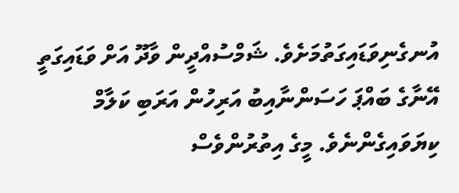އުނގެނިވަޑައިގަތުމަށެވެ. ޝަމްސުއްދީން ވާދޫ އަށް ވަޑައިގަތީ އޭނާގެ ބައްޕަ ހަސަންނާއިބު އަރިހުން އަރަބި ކަލާމް ކިޔަވައިގެންނެވެ. މީގެ އިތުރުންވެސް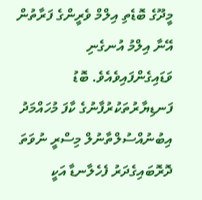މީދޫގެ ބޮޑެތި އިލްމް ވެރީންގެ ފަރާތުން އޭނާ އިލްމު އުނގެނި ވަޑައިގެންފައިވެއެވެ. ބޮޑު ފަނޑިޔާރުތަކުރުފާނުގެ ކާފަ މުހައްމަދު އިބުނުއްސުލްތާނުލް މިސްރީ ނުވަތަ ދޮރޮބައިގެދަރު ފެހެލާނޑާ އަކީ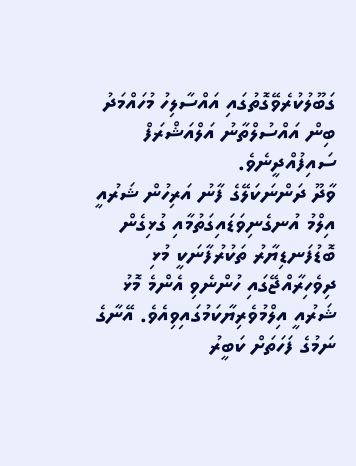ގަބޫލުކުރެވޭގޮތުގައި އައްސާލިހު މުހައްމަދު ބިން އައްސުލްތާނު އަލްއަޝްރަފް ސައިފުއްދީނެވެ.
ވާދޫ ދަންނަކަލޭގެ ފާނު އަރިހުން ޝަރުއީ އިލްމު އުނގެނިވަޑައިގަތުމާއި ގުޅިގެން ބޮޑުފަނޑިޔާރު ތަކުރުފާނަކީ މުޅި ދިވެހިރާއްޖޭގައި ހުންނެވި އެންމެ މޮޅު ޝަރުއީ އިލްމުވެރިޔާކަމުގައިވިއެވެ. އޭނާގެ ނަމުގެ ފަހަތަށް ކަބީރު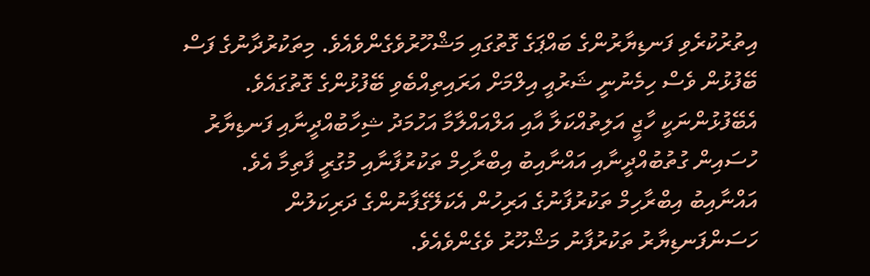އިތުރުކުރެވި ފަނޑިޔާރުންގެ ބައްޕަގެ ގޮތުގައި މަޝްހޫރުވެގެންވެއެވެ. މިތަކުރުދާނުގެ ފަސް ބޭފުޅުން ވެސް ހިމެނުނީ ޝަރުއީ އިލްމަށް އަރައިތިއްބެވި ބޭފުޅުންގެ ގޮތުގައެވެ. އެބޭފުޅުންނަކީ ހާޖީ އަލިތުއްކަލާ އާއި އަލްއައްލާމާ އަހުމަދު ޝިހާބުއްދީނާއި ފަނޑިޔާރު ހުސައިން ގުތުބުއްދީނާއި އައްނާއިބު އިބްރާހިމް ތަކުރުފާނާއި މުގުރީ ފާތިމާ އެވެ. އައްނާއިބު އިބްރާހިމް ތަކުރުފާނުގެ އަރިހުން އެކަލޭގެފާނުންގެ ދަރިކަލުން ހަސަންފަނޑިޔާރު ތަކުރުފާނު މަޝްހޫރު ވެގެންވެއެވެ.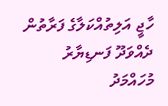ހާޖީ އަލިތުއްކަލާގެ ފަރާތުން ދެއްވަދޫ ފަނޑިޔާރު މުހައްމަދު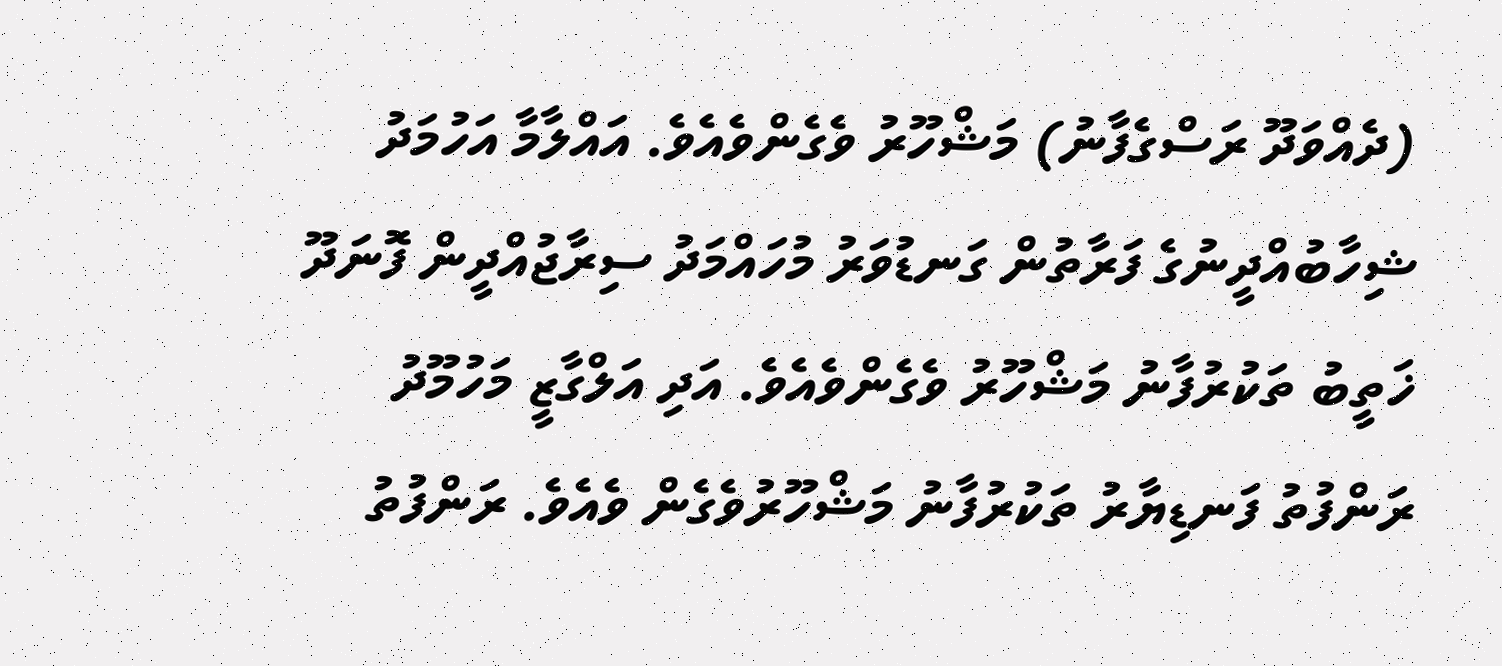(ދެއްވަދޫ ރަސްގެފާނު) މަޝްހޫރު ވެގެންވެއެވެ. އައްލާމާ އަހުމަދު ޝިހާބުއްދީނުގެ ފަރާތުން ގަނޑުވަރު މުހައްމަދު ސިރާޖުއްދީން ފޮނަދޫ ޚަތީބު ތަކުރުފާނު މަޝްހޫރު ވެގެންވެއެވެ. އަދި އަލްގާޒީ މަހުމޫދު ރަންފުތު ފަނޑިޔާރު ތަކުރުފާނު މަޝްހޫރުވެގެން ވެއެވެ. ރަންފުތު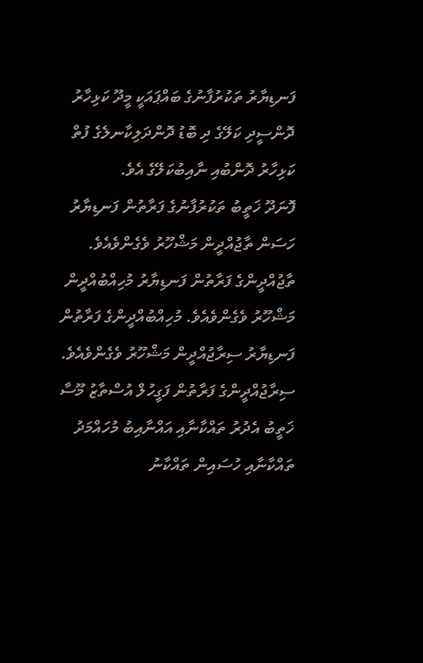ފަނޑިޔާރު ތަކުރުފާނުގެ ބައްޕައަކީ މީދޫ ކަޅިހާރު ދޮންސީދި ކަލޭގެ ދި ބޮޑު ދޮންދަލިކާނލެގެ ފުތް ކަޅިހާރު ދޮންބުއި ނާއިބުކަލޭގެ އެވެ.
ފޮނަދޫ ޚަތީބު ތަކުރުފާނުގެ ފަރާތުން ފަނޑިޔާރު ހަސަން ތާޖުއްދީން މަޝްހޫރު ވެގެންވެއެވެ. ތާޖުއްދީންގެ ފަރާތުން ފަނޑިޔާރު މުހިއްބުއްދީން މަޝްހޫރު ވެގެންވެއެވެ. މުހިއްބުއްދީންގެ ފަރާތުން ފަނޑިޔާރު ސިރާޖުއްދީން މަޝްހޫރު ވެގެންވެއެވެ. ސިރާޖުއްދީންގެ ފަރާތުން ފަގީހުލް އުސްތާޒު މޫސާ ޚަތީބު އެދުރު ތައްކާނާއި އައްނާއިބު މުހައްމަދު ތައްކާނާއި ހުސައިން ތައްކާނު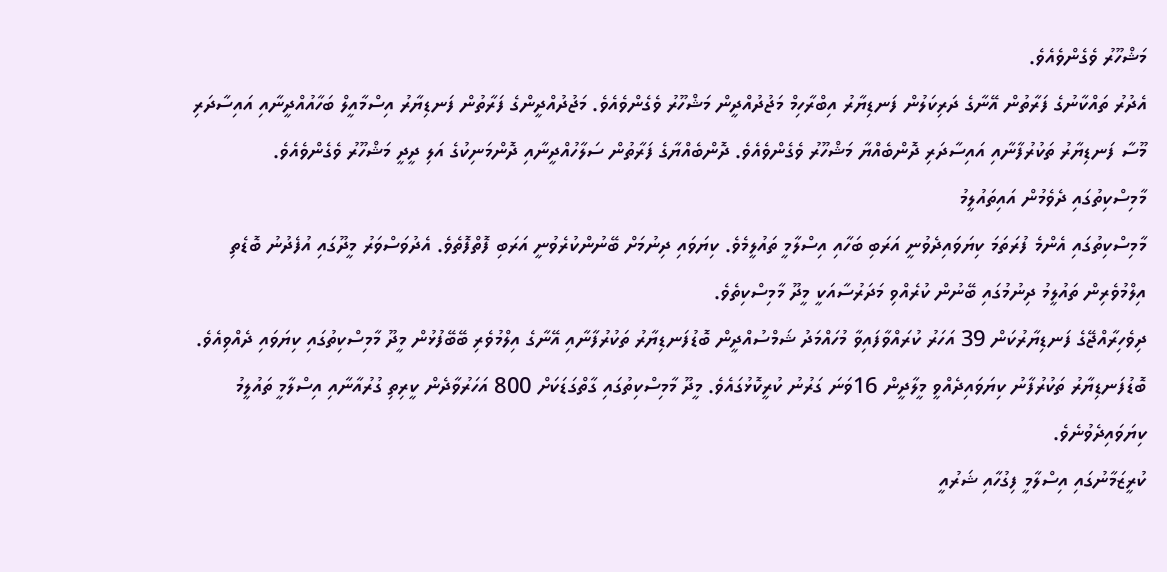މަޝްހޫރު ވެގެންވެއެވެ.
އެދުރު ތައްކާނުގެ ފަރާތުން އޭނާގެ ދަރިކަލުން ފަނޑިޔާރު އިބްރާހިމް މަޖުދުއްދީން މަޝްހޫރު ވެގެންވެއެވެ. މަޖުދުއްދީންގެ ފަރާތުން ފަނޑިޔާރު އިސްމާއީލް ބަހާއުއްދީނާއި އައިސާދަރި މޫސާ ފަނޑިޔާރު ތަކުރުފާނާއި އައިސާދަރި ދޮންބެއްޔާ މަޝްހޫރު ވެގެންވެއެވެ. ދޮންބެއްޔާގެ ފަރާތުން ސަލާހުއްދީނާއި ދޮންމަނިކުގެ އަލި ދީދީ މަޝްހޫރު ވެގެންވެއެވެ.
މާމިސްކިތުގައި ދެވެމުން އައިތައުލީމު
މާމިސްކިތުގައި އެންމެ ފުރަތަމަ ކިޔަވައިދެވުނީ އަރަބި ބަހާއި އިސްލާމީ ތައުލީމެވެ. ކިޔަވައި ދިނުމަށް ބޭނުންކުރެވުނީ އަރަބި ފޮތްފޮތެވެ. އެދުވަސްވަރު މީދޫގައި އުފެދުނު ބޮޑެތި އިލްމުވެރިން ތައުލީމު ދިނުމުގައި ބޭނުން ކުރެއްވި މަދަރުސާއަކީ މީދޫ މާމިސްކިތެވެ.
ދިވެހިރާއްޖޭގެ ފަނޑިޔާރުކަން 39 އަހަރު ކުރައްވާފައިވާ މުހައްމަދު ޝަމްސުއްދީން ބޮޑުފަނޑިޔާރު ތަކުރުފާނާއި އޭނާގެ އިލްމުވެރި ބޭބޭފުޅުން މީދޫ މާމިސްކިތުގައި ކިޔަވައި ދެއްވިއެވެ. ބޮޑުފަނޑިޔާރު ތަކުރުފާނު ކިޔަވައިދެއްވީ މީލާދީން 16ވަނަ ގަރުނު ކުރީކޮޅުގައެވެ. މީދޫ މާމިސްކިތުގައި ގާތްގަޑަކަށް 800 އަހަރުވާދެން ކީރިތި ގުރުއާނާއި އިސްލާމީ ތައުލީމު ކިޔަވައިދެވުނެވެ.
ކުރީޒަމާނުގައި އިސްލާމީ ފިގުހާއި ޝަރުއީ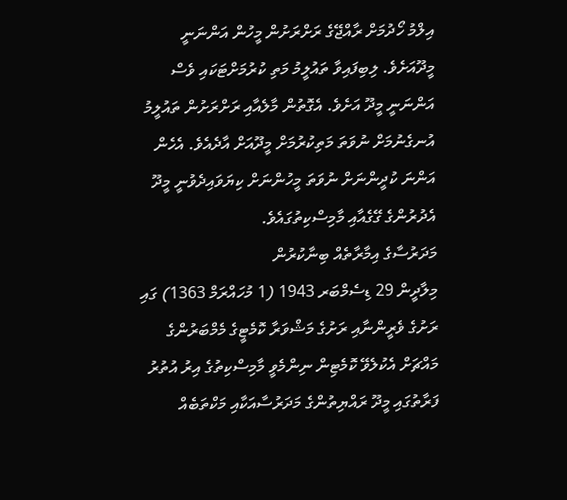އިލްމު ހޯދުމަށް ރާއްޖޭގެ ރަށްރަށުން މީހުން އަންނަނީ މީދޫއަށެވެ. ލިބިފައިވާ ތައުލީމު މަތި ކުރުމަށްޓަކައި ވެސް އަންނަނީ މީދޫ އަށެވެ. އެގޮތުން މާލެއާއި ރަށްރަށުން ތައުލީމު އުނގެނުމަށް ނުވަތަ މަތިކުރުމަށް މީދޫއަށް އާދެއެވެ. އެހެން އަންނަ ކުދީންނަށް ނުވަތަ މީހުންނަށް ކިޔަވައިދެވުނީ މީދޫ އެދުރުންގެ ގޭގެއާއި މާމިސްކިތުގައެވެ.
މަދަރުސާގެ އިމާރާތެއް ބިނާކުރުން
މިލާދީން 29 ޑިސެމްބަރ 1943 (1 މުހައްރަމް 1363) ގައި ރަށުގެ ވެރީންނާއި ރަށުގެ މަޝްވަރާ ކޮމެޓީގެ މެމްބަރުންގެ މައްޗަށް އެކުލެވޭ ކޮމެޓިން ނިންމެވީ މާމިސްކިތުގެ އިރު އުތުރު ފަރާތުގައި މީދޫ ރައްޔިތުންގެ މަދަރުސާއަކާއި މަކްތަބެއް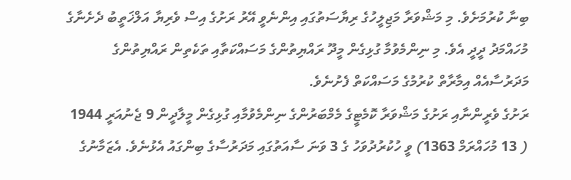ބިނާ ކުރުމަށެވެ. މި މަޝްވަރާ މަޖިލީހުގެ ރިޔާސަތުގައި އިންނެވީ އޭރު ރަށުގެ އިސް ވެރިޔާ އަލްޚަތީބު ދެށެނާގެ މުހައްމަދު ދީދީ އެވެ. މި ނިންމެވުމާ ގުޅިގެން މީދޫ ރައްޔިތުންގެ މަސައްކަތާއި ތަކެތިން ރައްޔިތުންގެ މަދަރުސާއެއް އިމާރާތް ކުރުމުގެ މަސައްކަތް ފެށުނެވެ.
ރަށުގެ ވެރީންނާއި ރަށުގެ މަޝްވަރާ ކޮމެޓީގެ މެމްބަރުންގެ ނިންމެވުމާއި ގުޅިގެން މީލާދީން 9 ޖެނުއަރީ 1944 ( 13 މުހައްރަމް 1363) ވީ ހުކުރުދުވަހު ގެ 3 ވަނަ ސާއަތުގައި މަދަރުސާގެ ބިންގައު އެޅުނެވެ. އެޒަމާނުގެ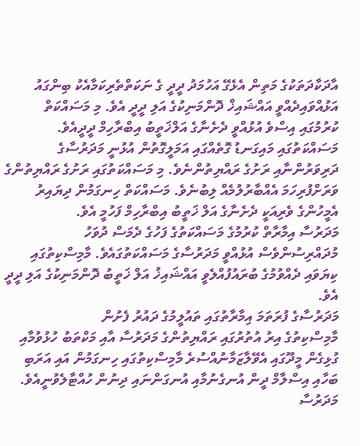އާދަކާދަތަކުގެ މަތިން އެޅެގޭ އަހުމަދު ދީދީ ގެ ނަކަތްތެރިކަމާއެކު ބިންގައު އަޅުއްވައިދެއްވީ އައްޝައިޚް ދޮންމަނިކުގެ އަލި ދީދީ އެވެ. މި މަސައްކަތް ކުރުމުގައި އިސްވެ އުޅުއްވީ ދެށެނާގެ އަލްޚަތީބު އިބްރާހިމް ދީދީއެވެ. މަސައްކަތުގައި މައިގަނޑު ގޮތެއްގައި އަމަލީގޮތުން އުޅުނީ މަދަރުސާގެ ދަރިވަރުންނާއި ރަށުގެ ރައްޔިތުންނެވެ. މި މަސައްކަތުގައި ރަށުގެ ރައްޔިތުންގެ ވަރަށްފުރިހަމަ އެއްބާރުލުމެއް ލިބުނެވެ. މަސައްކަތް ހިނގަމުން ދިޔައިރު އެމީހުންގެ ވެރިއަކީ ދެށެނާގެ އަލް ޚަތީބު އިބްރާހިމް ފަހުމީ އެވެ.
މަދަރުސާ އިމާރާތް ކުރުމުގެ މަސައްކަތުގެ ފަހުގެ ދެމަސް ދުވަހު މުދައްރިސުންވެސް އުޅުއްވީ މަދަރުސާގެ މަސައްކަތުގައެވެ. މާމިސްކިތުގައި ކިޔަވައި ދެއްވުމުގެ ބުރައުފުއްލެވީ އައްޝައިޚު އަލް ޚަތީބު ދޮންމަނިކުގެ އަލި ދީދީ އެވެ.
މަދަރުސާގެ ފުރަތަމަ އިމާރާތުގައި ތައުލީމުގެ ދައުރު ފެށުން
މާމިސްކިތުގެ އިރު އުތުރުގައި ރައްޔިތުންގެ މަދަރުސާ އާއި މަކްތަބު ހުޅުވުމާއި ގުޅިގެން މީދޫގައި އެވޭލާޒަމާނުއްސުރެ މާމިސްކިތުގައި ހިނގަމުން އައި އަރަބި ބަހާއި އިސްލާމް ދީން އުނގެނުމާއި އުނގަންނައި ދިނުން ހުއްޓާލެވުނީއެވެ. މަދަރުސާ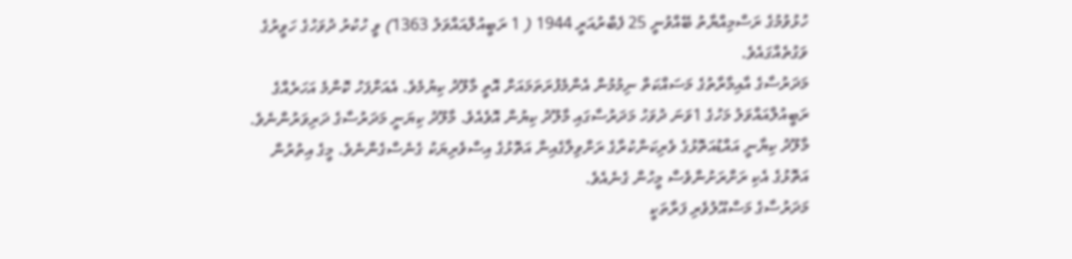ހުޅުވުމުގެ ރަސްމިއްޔާތު ބޭއްވުނީ 25 ފެބްރުއަރީ 1944 ( 1 ރަބީއުލްއައްވަލު 1363) ވީ ހުކުރު ދުވަހުގެ ހަވީރުގެ ވަގުތެއްގައެވެ.
މަދަރުސާގެ އާއިމާރާތުގެ މަސައްކަތް ނިމުމުން އެންމެފުރަތަމައަށް އޮތީ މާލޫދު ކިޔުމެވެ. އެއަށްފަހު ކޮންމެ އަހަރެއްގެ ރަބީއުލްއައްވަލު މަހުގެ 1ވަނަ ދުވަހު މަދަރުސާގައި މާލޫދު ކިޔުން އޮވެއެވެ. މާލޫދު ކިޔަނީ މަދަރުސާގެ ދަރިވަރުންނެވެ. މާލޫދު ކިޔާނީ އައްޑުއަތޮޅުގެ ވެރިކަންކުރާގެ ރަށްވިލާގެއިން އަތޮޅުގެ އިސްވެރިޔަކު ގެނެސްގެންނެވެ. މީގެ އިތުރުން އަތޮޅުގެ އެކި ރަށްރަށުންވެސް މީހުން ގެނެއެވެ.
މަދަރުސާގެ މަސްއޫލުވެރި ފަރާތަކީ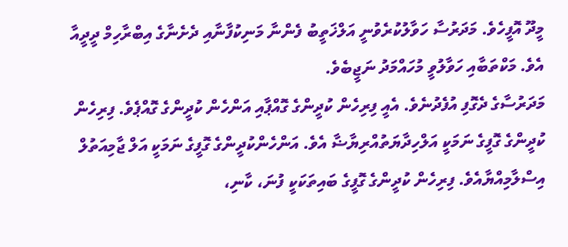މީދޫ އޮފީހެވެ. މަދަރުސާ ހަވާލުކުރެވުނީ އަލްޚަތީބު ފެންނާ މަނިކުފާނާއި ދެށެނާގެ އިބްރާހިމް ދީދީއާ އެވެ. މަކްތަބާއި ހަވާލުވީ މުހައްމަދު ނަޖީބެވެ.
މަދަރުސާގެ ދެގޮފި އުފެދުނެވެ. އެއީ ފިރިހެން ކުދީންގެ ގޮއްޕާއި އަންހެން ކުދީންގެ ގޮއްޕެވެ. ފިރިހެން ކުދީންގެ ގޮފީގެ ނަމަކީ އަލްހިދާޔަތުއްރިޔާޟާ އެވެ. އަންހެންކުދީންގެ ގޮފީގެ ނަމަކީ އަލް ޖާމިއަތުލް އިސްލާމިއްޔާއެވެ. ފިރިހެން ކުދީންގެ ގޮފީގެ ބައިތަކަކީ ފުނަ، ކާނި،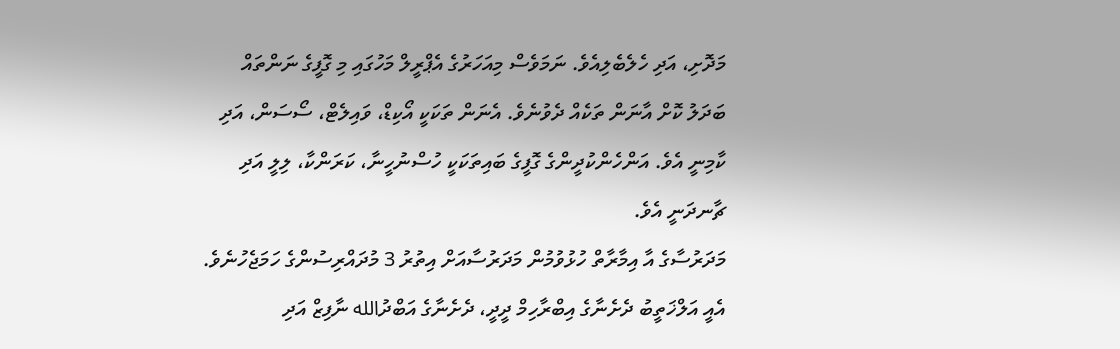މަދޮށި، އަދި ހެލެބެލިއެވެ. ނަމަވެސް މިއަހަރުގެ އެޕްރީލް މަހުގައި މި ގޮފީގެ ނަންތައް ބަދަލު ކޮށް އާނަން ތަކެއް ދެވުނެވެ. އެނަން ތަކަކީ އޯކިޑް، ވައިލެޓް، ސޯސަން، އަދި ކާމިނީ އެވެ. އަންހެންކުދީންގެ ގޮފީގެ ބައިތަކަކީ ހުސްނުހީނާ، ކަރަންކާ، ލިލީ އަދި ޗާނދަނީ އެވެ.
މަދަރުސާގެ އާ އިމާރާތް ހުޅުވުމުން މަދަރުސާއަށް އިތުރު 3 މުދައްރިސުންގެ ހަމަޖެހުނެވެ. އެއީ އަލްޚަތީބު ދެށެނާގެ އިބްރާހިމް ދީދީ، ދެށެނާގެ އަބްދުالله ނާފިޒް އަދި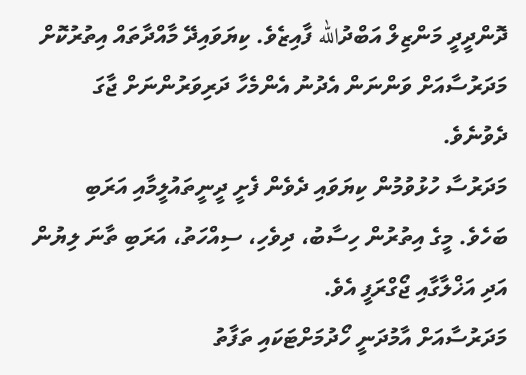ދޮންދީދީ މަންޒިލް އަބްދުالله ފާއިޒެވެ. ކިޔަވައިދޭ މާއްދާތައް އިތުރުކޮށް މަދަރުސާއަށް ވަންނަން އެދުނު އެންމެހާ ދަރިވަރުންނަށް ޖާގަ ދެވުނެވެ.
މަދަރުސާ ހުޅުވުމުން ކިޔަވައި ދެވެން ފެށީ ދީނީތައުލީމާއި އަރަބި ބަހެވެ. މީގެ އިތުރުން ހިސާބު، ދިވެހި، ސިއްހަތު، އަރަބި ތާނަ ލިޔުން އަދި އަޚްލާގާއި ޖޯގްރަފީ އެވެ.
މަދަރުސާއަށް އާމުދަނީ ހޯދުމަށްޓަކައި ތަފާތު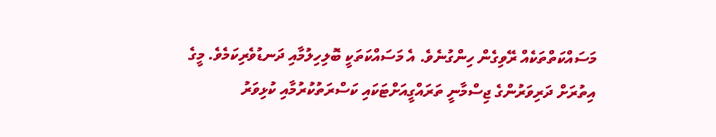މަސައްކަތްތަކެއް ރޭވިގެން ހިންގުނެވެ. އެ މަސައްކަތަކީ ބޮލިހިލުމާއި ދަނޑުވެރިކަމެވެ. މީގެ އިތުރަށް ދަރިވަރުންގެ ޖިސްމާނީ ތަރައްގީއަށްޓަކައި ކަސްރަތުކުރުމާއި ކުޅިވަރު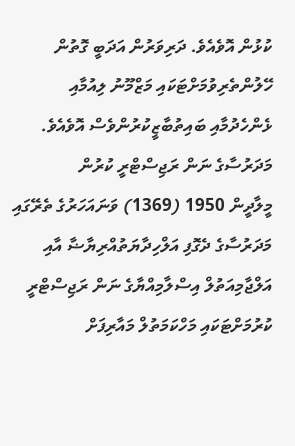ކުޅުން އޮވެއެވެ. ދަރިވަރުން އަދަބީ ގޮތުން ހޭލުންތެރިވުމަށްޓަކައި މަޒްމޫނު ލިއުމާއި ޅެންހެދުމާއި ބައިތުބާޒީކުރުންވެސް އޮވެއެވެ.
މަދަރުސާގެ ނަން ރަޖިސްޓްރީ ކުރުން
މީލާދީން 1950 (1369) ވަނައަހަރުގެ ތެރޭގައި މަދަރުސާގެ ދެގޮފި އަލްހިދާޔަތުއްރިޔާޟާ އާއި އަލްޖާމިއަތުލް އިސްލާމިއްޔާގެ ނަން ރަޖިސްޓްރީ ކުރުމަށްޓަކައި މަހްކަމަތުލް މައާރިފަށް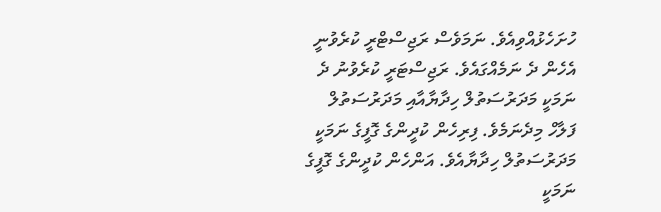ހުށަހެޅުއްވިއެވެ. ނަމަވެސް ރަޖިސްޓްރީ ކުރެވުނީ އެހެން ދެ ނަމެއްގައެވެ. ރަޖިސްޓަރީ ކުރެވުނު ދެ ނަމަކީ މަދަރުސަތުލް ހިދާޔާއާއި މަދަރުސަތުލް ފަލާހް މިދެނަމެވެ. ފިރިހެން ކުދީންގެ ގޮފީގެ ނަމަކީ މަދަރުސަތުލް ހިދާޔާއެވެ. އަންހެން ކުދީންގެ ގޮފީގެ ނަމަކީ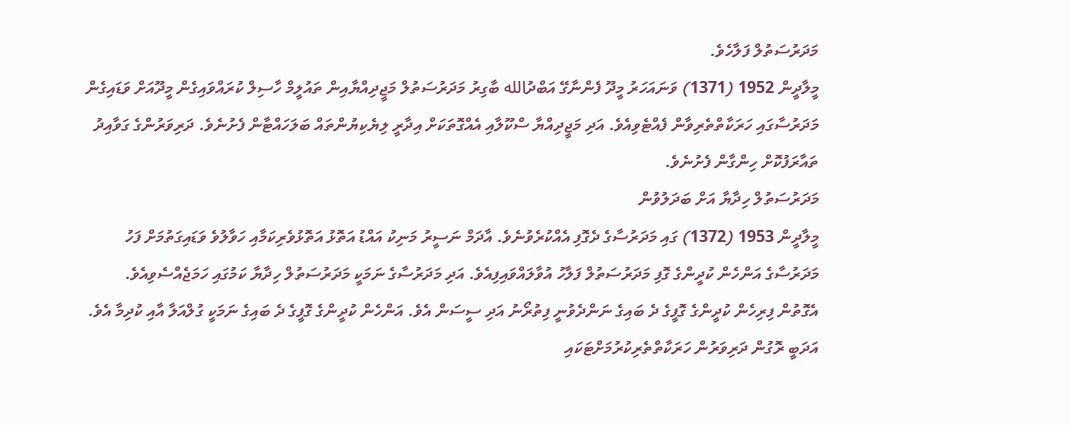މަދަރުސަތުލް ފަލާހެވެ.
މީލާދީން 1952 (1371) ވަނައަހަރު މީދޫ ފެންނާގޭ އަބްދުالله ބާގިރު މަދަރުސަތުލް މަޖީދިއްޔާއިން ތައުލީމް ހާސިލް ކުރައްވައިގެން މީދޫއަށް ވަޑައިގެން މަދަރުސާގައި ހަރަކާތްތެރިވާން ފެއްޓެވިއެވެ. އަދި މަޖީދިއްޔާ ސްކޫލާއި އެއްގޮތަކަށް އިދާރީ ލިޔެކިޔުންތައް ބަލަހައްޓާން ފެށުނެވެ. ދަރިވަރުންގެ ގަވާއިދު ތައާރަފުކޮށް ހިންގާން ފެށުނެވެ.
މަދަރުސަތުލް ހިދާޔާ އަށް ބަދަލުވުން
މީލާދީން 1953 (1372) ގައި މަދަރުސާގެ ދެގޮފި އެއްކުރެވުނެވެ. އާދަމް ނަސީރު މަނިކު އައްޑު އަތޮޅު އަތޮޅުވެރިކަމާއި ހަވާލުވެ ވަޑައިގަތުމަށް ފަހު މަދަރުސާގެ އަންހެން ކުދީންގެ ގޮފި މަދަރުސަތުލް ފަލާހު އުވާލައްވައިފިއެވެ. އަދި މަދަރުސާގެ ނަމަކީ މަދަރުސަތުލް ހިދާޔާ ކަމުގައި ހަމަޖެއްސެވިއެވެ. އެގޮތުން ފިރިހެން ކުދީންގެ ގޮފީގެ ދެ ބައިގެ ނަންދެވުނީ ފިތުރޯނު އަދި ސީސަން އެވެ. އަންހެން ކުދީންގެ ގޮފީގެ ދެ ބައިގެ ނަމަކީ ގުލްއަލާ އާއި ކުދިމާ އެވެ.
އަދަބީ ރޮގުން ދަރިވަރުން ހަރަކާތްތެރިކުރުމަށްޓަކައި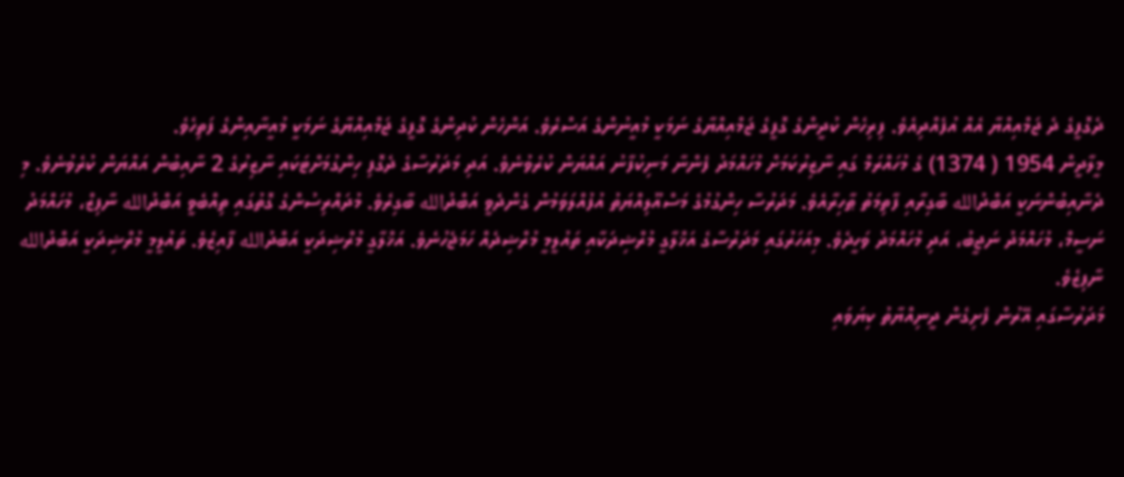ދެގޮފީގެ ދެ ޖަމްއިއްޔާ އެއް އުފެއްދިއެވެ. ފިރިހެން ކުދީންގެ ގޮފީގެ ޖަމްއިއްޔާގެ ނަމަކީ މުއީނުންގެ އަސްރެވެ. އަންހެން ކުދިންގެ ގޮފީގެ ޖަމްއިއްޔާގެ ނަމަކީ މުއީނާއިންގެ ފަތިހެވެ.
މީލާދީން 1954 ( 1374) ގެ މުހައްރަމް ގައި ނާޒިރުކަމަށް މުހައްމަދު ފެންނާ މަނިކުފާނު އައްޔަން ކުރެވުނެވެ. އަދި މަދަރުސާގެ ދެގޮފި ހިންގުމަށްޓަކައި ނާޒިރުގެ 2 ނާއިބުން އައްޔަން ކުރެވުނެވެ. މި ދެނާއިބުންނަކީ އަބްދުالله ބާގިރާއި ފާތިމަތު ޠާހިރާއެވެ. މަދަރުސާ ހިންގުމުގެ މަސްއޫލިއްޔަތު އުފުއްލަވަމުން ގެންދެވީ އަބްދުالله ބާގިރެވެ. މުދައްރިސުންގެ ގޮތުގައި ތިއްބެވީ އަބްދުالله ނާފިޒް، މުހައްމަދު ނަސީމް، މުހައްމަދު ނަޖީބު، އަދި މުހައްމަދު ވަހީދެވެ. މިއަހަރުގައި މަދަރުސާގެ އަޚްލާގީ މުރްޝިދަކާއި ތައުލީމީ މުރްޝިދެއް ހަމަޖެހުނެވެ. އަޚްލާގީ މުރްޝިދަކީ އަބްދުالله ފާއިޒެވެ. ތައުލީމީ މުރްޝިދަކީ އަބްދުالله ނާފިޒެވެ.
މަދަރުސާގައި އޭރުން ފެށިގެން ދީނިއްޔާތު ކިޔަވައި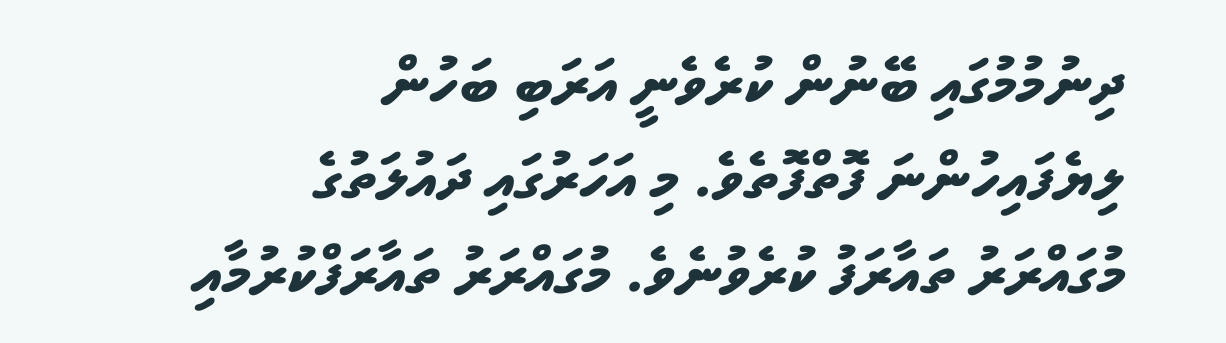ދިނުމުމުގައި ބޭނުން ކުރެވެނީ އަރަބި ބަހުން ލިޔެފައިހުންނަ ފޮތްފޮތެވެ. މި އަހަރުގައި ދައުލަތުގެ މުގައްރަރު ތައާރަފު ކުރެވުނެވެ. މުގައްރަރު ތައާރަފްކުރުމާއި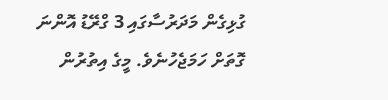ގުޅިގެން މަދަރުސާގައި 3 ގްރޭޑު އޮންނަ ގޮތަށް ހަމަޖެހުނެވެ. މީގެ އިތުރުން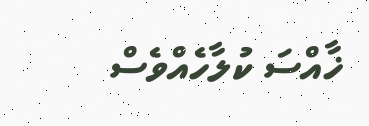ޚާއްސަ ކުލާހެއްވެސް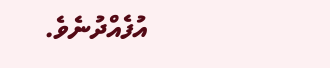އުފެއްދުނެވެ.